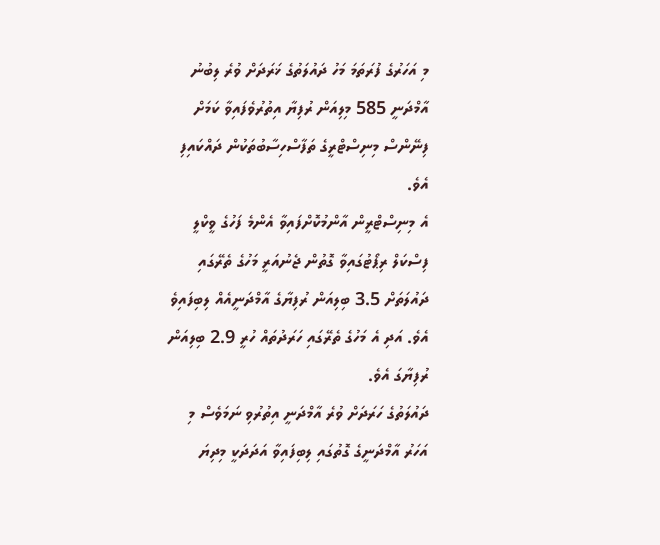މި އަހަރުގެ ފުރަތަމަ މަހު ދައުލަތުގެ ޚަރަދަށް ވުރެ ލިބުނު އާމްދަނީ 585 މިލިއަން ރުފިޔާ އިތުރުވެފައިވާ ކަމަށް ފިނޭންސް މިނިސްޓްރީގެ ތަފާސްހިސާބުތަކުން ދައްކައިފި އެވެ.
އެ މިނިސްޓްރީން އާންމުކޮށްފައިވާ އެންމެ ފަހުގެ ވީކްލީ ފިސްކަލް ރިޕޯޓުގައިވާ ގޮތުން ޖެނުއަރީ މަހުގެ ތެރޭގައި ދައުލަތަށް 3.5 ބިލިއަން ރުފިޔާގެ އާމްދަނީއެއް ލިބިފައިވެ އެވެ. އަދި އެ މަހުގެ ތެރޭގައި ހަރަދުތައް ހުރީ 2.9 ބިލިއަން ރުފިޔާގަ އެވެ.
ދައުލަތުގެ ހަރަދަށް ވުރެ އާމްދަނީ އިތުރުވި ނަމަވެސް މި އަހަރު އާމްދަނީގެ ގޮތުގައި ލިބިފައިވާ އަދަދަކީ މިދިޔަ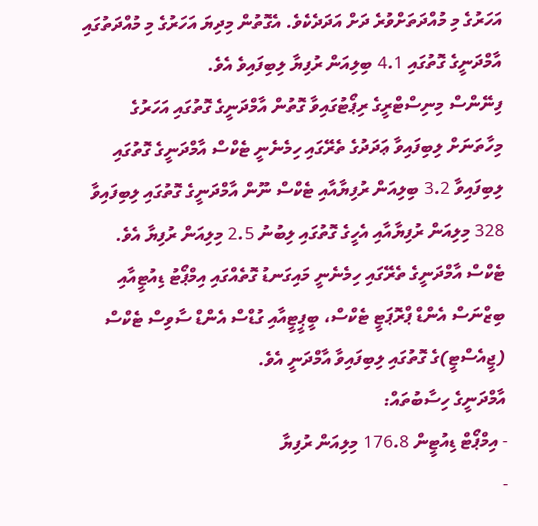އަހަރުގެ މި މުއްދަތަށްވުރެ ދަށް އަދަދެކެވެ. އެގޮތުން މިދިޔަ އަހަރުގެ މި މުއްދަތުގައި އާމްދަނީގެ ގޮތުގައި 4.1 ބިލިއަން ރުފިޔާ ލިބިފައިވެ އެވެ.
ފިނޭންސް މިނިސްޓްރީގެ ރިޕޯޓުގައިވާ ގޮތުން އާމްދަނީގެ ގޮތުގައި އަހަރުގެ މިހާތަނަށް ލިބިފައިވާ ޢަދަދުގެ ތެރޭގައި ހިމެނެނީ ޓެކްސް އާމްދަނީގެ ގޮތުގައި ލިބިފައިވާ 3.2 ބިލިއަން ރުފިޔާއާއި ޓެކްސް ނޫން އާމްދަނީގެ ގޮތުގައި ލިބިފައިވާ 328 މިލިއަން ރުފިޔާއާއި އެހީގެ ގޮތުގައި ލިބުނު 2.5 މިލިއަން ރުފިޔާ އެވެ.
ޓެކްސް އާމްދަނީގެ ތެރޭގައި ހިމެނެނީ މައިގަނޑު ގޮތެއްގައި އިމްޕޯޓު ޑިއުޓީއާއި ބިޒްނަސް އެންޑް ޕްރޮޕަޓީ ޓެކްސް، ބީޕީޓީއާއި ގުޑްސް އެންޑް ސާވިސް ޓެކްސް (ޖީއެސްޓީ)ގެ ގޮތުގައި ލިބިފައިވާ އާމްދަނީ އެވެ.
އާމްދަނީގެ ހިސާބުތައް:
- އިމްޕޯޓް ޑިއުޓީން 176.8 މިލިއަން ރުފިޔާ
-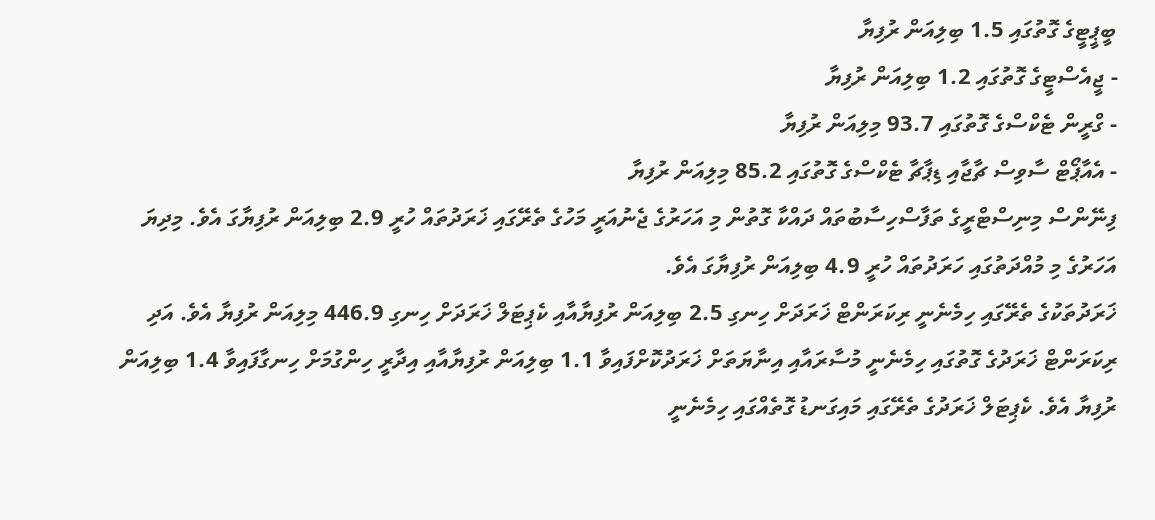ބީޕީޓީގެ ގޮތުގައި 1.5 ބިލިއަން ރުފިޔާ
- ޖީއެސްޓީގެ ގޮތުގައި 1.2 ބިލިއަން ރުފިޔާ
- ގްރީން ޓެކްސްގެ ގޮތުގައި 93.7 މިލިއަން ރުފިޔާ
- އެއާޕޯޓް ސާވިސް ޗާޖާއި ޑިޕާޗާ ޓެކްސްގެ ގޮތުގައި 85.2 މިލިއަން ރުފިޔާ
ފިނޭންސް މިނިސްޓްރީގެ ތަފާސްހިސާބުތައް ދައްކާ ގޮތުން މި އަހަރުގެ ޖެނުއަރީ މަހުގެ ތެރޭގައި ޚަރަދުތައް ހުރީ 2.9 ބިލިއަން ރުފިޔާގަ އެވެ. މިދިޔަ އަހަރުގެ މި މުއްދަތުގައި ހަރަދުތައް ހުރީ 4.9 ބިލިއަން ރުފިޔާގަ އެވެ.
ޚަރަދުތަކުގެ ތެރޭގައި ހިމެނެނީ ރިކަރަންޓް ޚަރަދަށް ހިނގި 2.5 ބިލިއަން ރުފިޔާއާއި ކެޕިޓަލް ޚަރަދަށް ހިނގި 446.9 މިލިއަން ރުފިޔާ އެވެ. އަދި ރިކަރަންޓް ޚަރަދުގެ ގޮތުގައި ހިމެނެނީ މުސާރައާއި އިނާޔަތަށް ޚަރަދުކޮށްފައިވާ 1.1 ބިލިއަން ރުފިޔާއާއި އިދާރީ ހިންގުމަށް ހިނގާފައިވާ 1.4 ބިލިއަން ރުފިޔާ އެވެ. ކެޕިޓަލް ޚަރަދުގެ ތެރޭގައި މައިގަނޑު ގޮތެއްގައި ހިމެނެނީ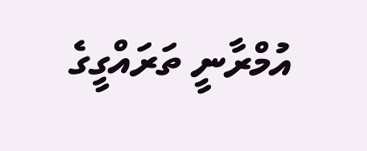އުމްރާނީ ތަރައްގީގެ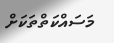މަސައްކަތްތަކަށް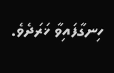ހިނގާފައިވާ ޚަރަދެވެ.